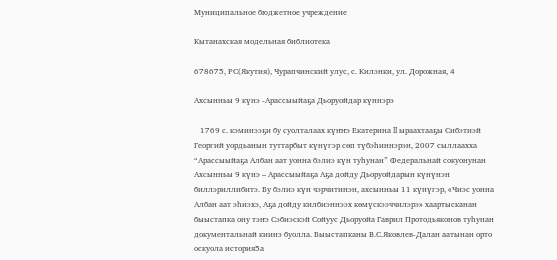Муниципальное бюджетное учреждение

Кытанахская модельная библиотека

678675, РС(Якутия), Чурапчинский улус, с. Килэнки, ул. Дорожная, 4

Ахсынньы 9 күнэ -Арассыыйаҕа Дьоруойдар күннэрэ

   1769 с. кэминээҕи бу суолталаах күҥҥэ Екатерина II ыраахтааҕы Сибэтиэй Георгий уордьанын туттарбыт күнүгэр сөп түбэһиннэрэн, 2007 сыллаахха “Арассыыйаҕа Албан аат уонна бэлиэ күн туһунан” Федеральнай сокуонунан Ахсынньы 9 күнэ – Арассыыйаҕа Аҕа дойду Дьоруойдарын күнүнэн биллэриллибитэ. Бу бэлиэ күн чэрчитинэн, ахсынньы 11 күнүгэр, «Чиэс уонна Албан аат эһиэхэ, Аҕа дойду килбиэннээх көмүскээччилэрэ» хаартысканан быыстапка ону тэҥэ Сэбиэскэй Сойуус Дьоруойа Гаврил Протодьяконов туһунан документальнай киинэ буолла. Быыстапканы В.С.Яковлев-Далан аатынан орто оскуола история5а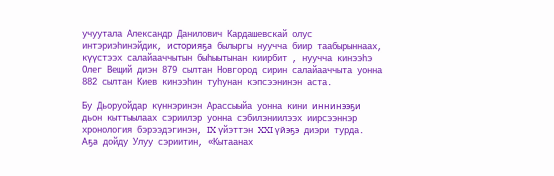учуутала Александр Данилович Кардашевскай олус интэриэһинэйдик, историяҕа былыргы нуучча биир таабырыннаах, күүстээх салайааччытын быһыытынан киирбит , нуучча кинээһэ Олег Вещий диэн 879 сылтан Новгород сирин салайааччыта уонна 882 сылтан Киев кинээһин туһунан кэпсээнинэн аста.

Бу Дьоруойдар күннэринэн Арассыыйа уонна кини иннинээҕи дьон кыттыылаах сэриилэр уонна сэбилэниилээх иирсээннэр хронология бэрээдэгинэн, IX үйэттэн XXI үйэҕэ диэри турда. Аҕа дойду Улуу сэриитин, «Кытаанах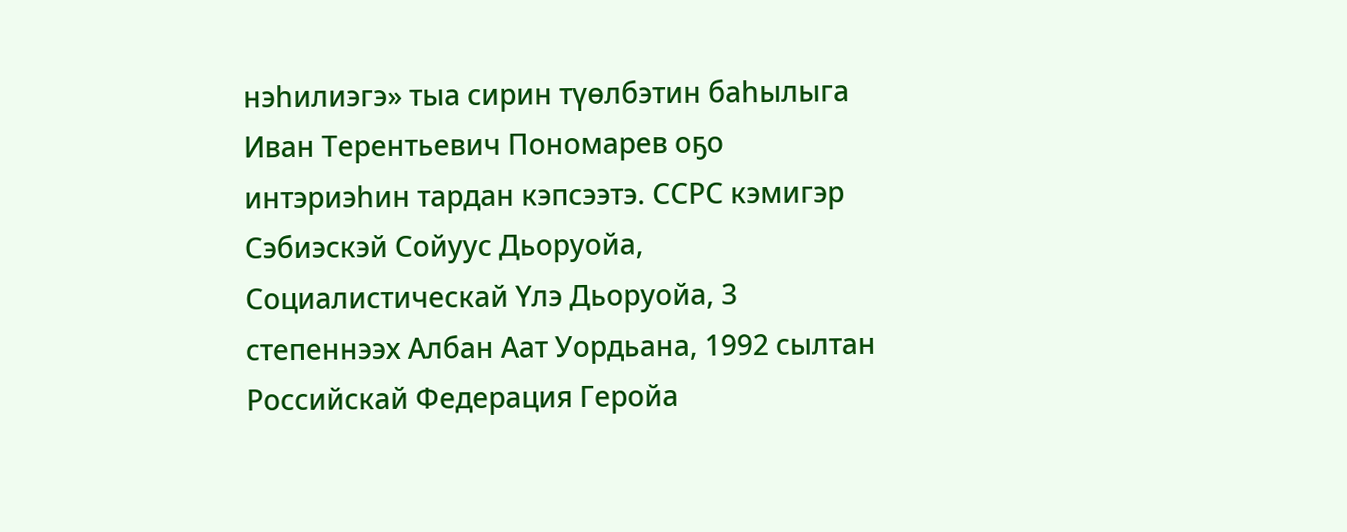нэһилиэгэ» тыа сирин түөлбэтин баһылыга Иван Терентьевич Пономарев оҕо интэриэһин тардан кэпсээтэ. ССРС кэмигэр Сэбиэскэй Сойуус Дьоруойа, Социалистическай Үлэ Дьоруойа, 3 степеннээх Албан Аат Уордьана, 1992 сылтан Российскай Федерация Геройа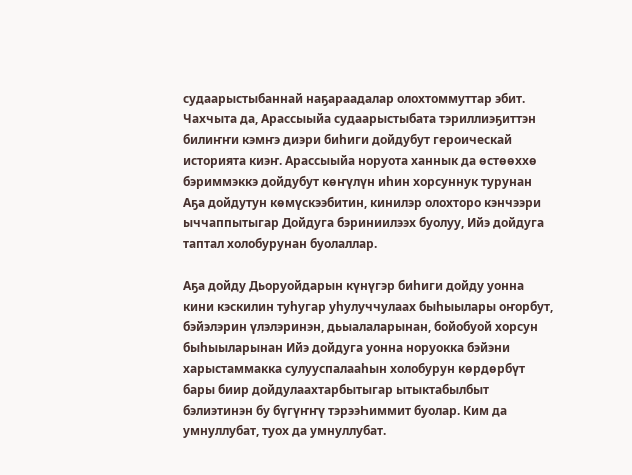судаарыстыбаннай наҕараадалар олохтоммуттар эбит. Чахчыта да, Арассыыйа судаарыстыбата тэриллиэҕиттэн билиҥҥи кэмҥэ диэри биһиги дойдубут героическай историята киэҥ. Арассыыйа норуота ханнык да өстөөххө бэриммэккэ дойдубут көҥүлүн иһин хорсуннук турунан Аҕа дойдутун көмүскээбитин, кинилэр олохторо кэнчээри ыччаппытыгар Дойдуга бэриниилээх буолуу, Ийэ дойдуга таптал холобурунан буолаллар.

Аҕа дойду Дьоруойдарын күнүгэр биһиги дойду уонна кини кэскилин туһугар уһулуччулаах быһыылары оҥорбут, бэйэлэрин үлэлэринэн, дьыалаларынан, бойобуой хорсун быһыыларынан Ийэ дойдуга уонна норуокка бэйэни харыстаммакка сулууспалааһын холобурун көрдөрбүт бары биир дойдулаахтарбытыгар ытыктабылбыт бэлиэтинэн бу бүгүҥҥү тэрээҺиммит буолар. Ким да умнуллубат, туох да умнуллубат.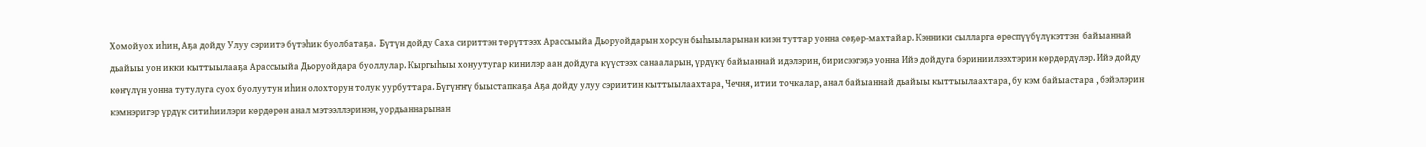Хомойуох иһин, Аҕа дойду Улуу сэриитэ бүтэһик буолбатаҕа.  Бүтүн дойду Саха сириттэн төрүттээх Арассыыйа Дьоруойдарын хорсун быһыыларынан киэн туттар уонна сөҕөр-махтайар. Кэнники сылларга өрөспүүбүлүкэттэн  байыаннай дьайыы уон икки кыттыылааҕа Арассыыйа Дьоруойдара буоллулар. Кыргыһыы хонуутугар кинилэр аан дойдуга күүстээх санааларын, үрдүкү байыаннай идэлэрин, бирисээгэҕэ уонна Ийэ дойдуга бэриниилээхтэрин көрдөрдүлэр. Ийэ дойду көҥүлүн уонна тутулуга суох буолуутун иһин олохторун толук уурбуттара. Бүгүҥҥү быыстапкаҕа Аҕа дойду улуу сэриитин кыттыылаахтара, Чечня, итии точкалар, анал байыаннай дьайыы кыттыылаахтара, бу кэм байыастара , бэйэлэрин кэмнэригэр үрдүк ситиһиилэри көрдөрөн анал мэтээллэринэн, уордьаннарынан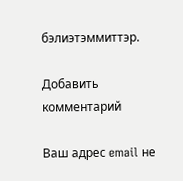бэлиэтэммиттэр.

Добавить комментарий

Ваш адрес email не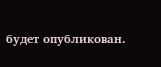будет опубликован.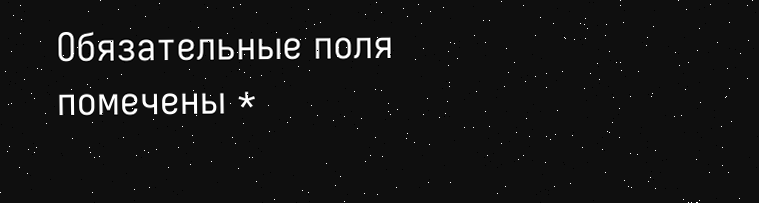Обязательные поля помечены *